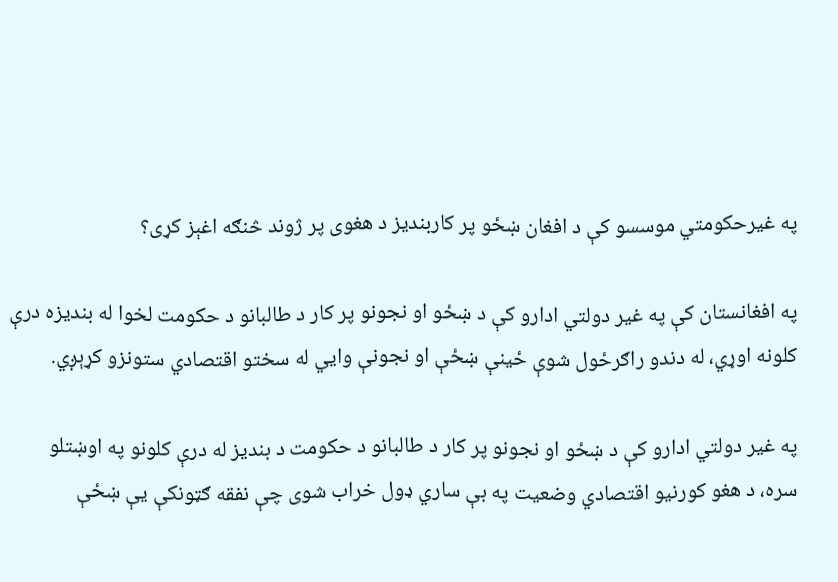په غیرحکومتي موسسو کې د افغان ښځو پر کاربندیز د هغوی پر ژوند څنګه اغېز کړی؟

په افغانستان کې په غیر دولتي ادارو کې د ښځو او نجونو پر کار د طالبانو د حکومت لخوا له بندیزه درې کلونه اوړي، له دندو راګرځول شوې ځینې ښځې او نجونې وایي له سختو اقتصادي ستونزو کړېږي.

په غیر دولتي ادارو کې د ښځو او نجونو پر کار د طالبانو د حکومت د بندیز له درې کلونو په اوښتلو سره، د هغو کورنیو اقتصادي وضعیت په بې ساري ډول خراب شوی چې نفقه ګټونکې یې ښځې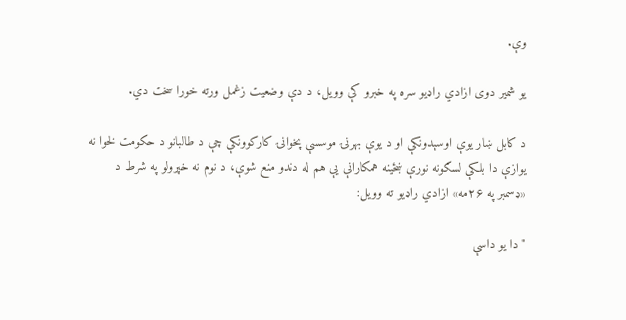وې.

یو شمیر دوی ازادي راډیو سره په خبرو کې وویل، د دې وضعیت زغمل ورته خورا سخت دي.

د کابل ښار یوې اوسېدونکې او د یوې بهرنۍ موسسې پخوانۍ کارکوونکې چې د طالبانو د حکومت لخوا نه یوازې دا بلکې لسګونه نورې ښځینه همکارانې یې هم له دندو منع شوې، د نوم نه خپرولو په شرط د «ډسمبر په ۲۶مه» ازادي راډیو ته وویل:

"دا یو داسې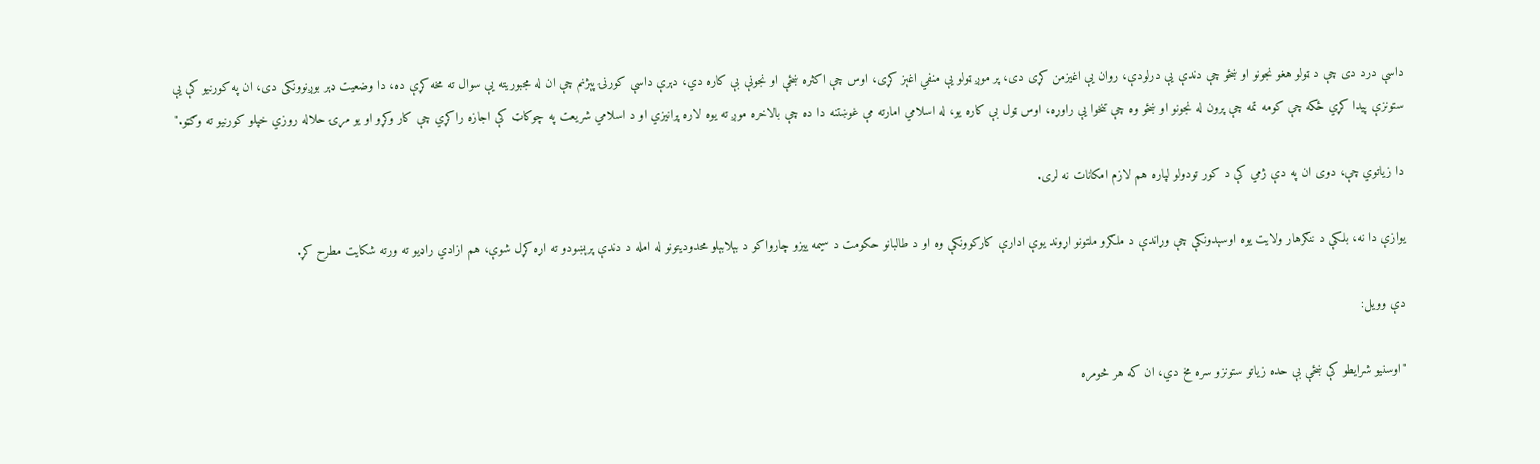داسې درد دی چې د ټولو هغو نجونو او ښځو چې دندې یې درلودې، روان یې اغیزمن کړی دی، پر موږ ټولو یې منفي اغېز کړی، اوس چې اکثره ښځې او نجونې بې کاره دي، دېرې داسې کورنۍ پېژنم چې ان له مجبوریته یې سوال ته مخه کړې ده، دا وضعیت ډېر بوږنوونکی دی، ان په کورنیو کې یې ستونزې پیدا کړي ځکه چې کومه تمه چې پرون له نجونو او ښځو وه چې تنخوا یې راوړه، اوس ټول بې کاره یو، له اسلامي امارته مې غوښتنه دا ده چې بالاخره موږ ته یوه لاره پرانیزي او د اسلامي شریعت په چوکاټ کې اجازه راکړي چې کار وکړو او یو مړۍ حلاله روزي خپلو کورنیو ته وګټو."

دا زیاتوي چې، دوی ان په دې ژمي کې د کور تودولو لپاره هم لازم امکانات نه لری.

یوازې دا نه، بلکې د ننګرهار ولایت یوه اوسېدونکې چې وړاندې د ملګرو ملتونو اړوند یوې ادارې کارکوونکې وه او د طالبانو حکومت د سیمه ییزو چارواکو د بېلابېلو محدودیتونو له امله د دندې پرېښودو ته اړه کړل شوې، هم ازادي راډیو ته ورته شکایت مطرح کړ.

دې وویل:

"اوسنیو شرایطو کې ښځې بې حده زیاتو ستونزو سره مخ دي، ان که هر څومره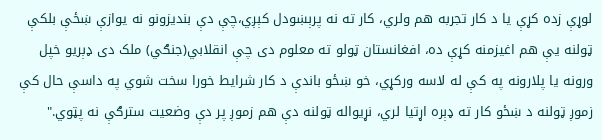لوړې زده کړې یا د کار تجربه هم ولري، کار ته نه پرېښودل کېږي،چې دې بندیزونو نه یوازې ښځې بلکې ټولنه یې هم اغیزمنه کړې ده، افغانستان ټولو ته معلوم دی چې انقلابي(جنګي) ملک دی ډېریو خپل ورونه یا پلارونه په کې له لاسه ورکړي، خو ښځو باندې د کار شرایط خورا سخت شوي په داسې حال کې زموږ ټولنه د ښځو کار ته ډېره اړتیا لري، نړیواله ټولنه دې هم زموږ پر دې وضعیت سترګې نه پټوي."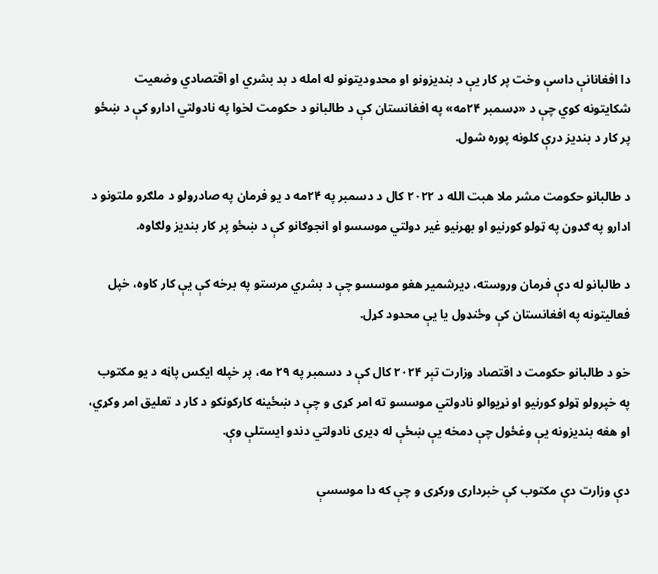دا افغانانې داسې وخت پر کار یې د بندیزونو او محدودیتونو له امله د بد بشري او اقتصادي وضعیت شکایتونه کوي چې د «ډسمبر ۲۴مه» په افغانستان کې د طالبانو د حکومت لخوا په نادولتي ادارو کې د ښځو پر کار د بندیز درې کلونه پوره شول.

د طالبانو حکومت مشر ملا هبت الله د ۲۰۲۲ کال د دسمبر په ۲۴مه د یو فرمان په صادرولو د ملګرو ملتونو د ادارو په ګډون په ټولو کورنیو او بهرنیو غیر دولتي موسسو او انجوګانو کې د ښځو پر کار بندیز ولګاوه.

د طالبانو له دې فرمان وروسته، ډیرشمیر هغو موسسو چې د بشري مرستو په برخه کې یې کار کاوه، خپل فعالیتونه په افغانستان کې وځنډول یا یې محدود کړل.

خو د طالبانو حکومت د اقتصاد وزارت تېر ۲۰۲۴ کال کې د دسمبر په ۲۹ مه، پر خپله ایکس پاڼه د یو مکتوب په خپرولو ټولو کورنیو او نړیوالو نادولتي موسسو ته امر کړی و چې د ښځینه کارکونکو د کار د تعلیق امر وکړي، او هغه بندیزونه یې وغځول چې دمخه یې ښځې له ډیری نادولتي دندو ایستلې وې.

دې وزارت دې مکتوب کې خبرداری ورکړی و چې که دا موسسې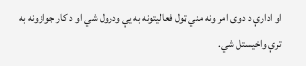او ادارې د دوی امر ونه مني ټول فعالیتونه به یې ودرول شي او د کار جوازونه به ترې واخیستل شي.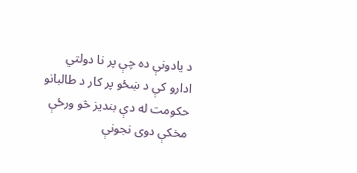د یادونې ده چې پر نا دولتي ادارو کې د ښځو پر کار د طالبانو حکومت له دې بندیز څو ورځې مخکې دوی نجونې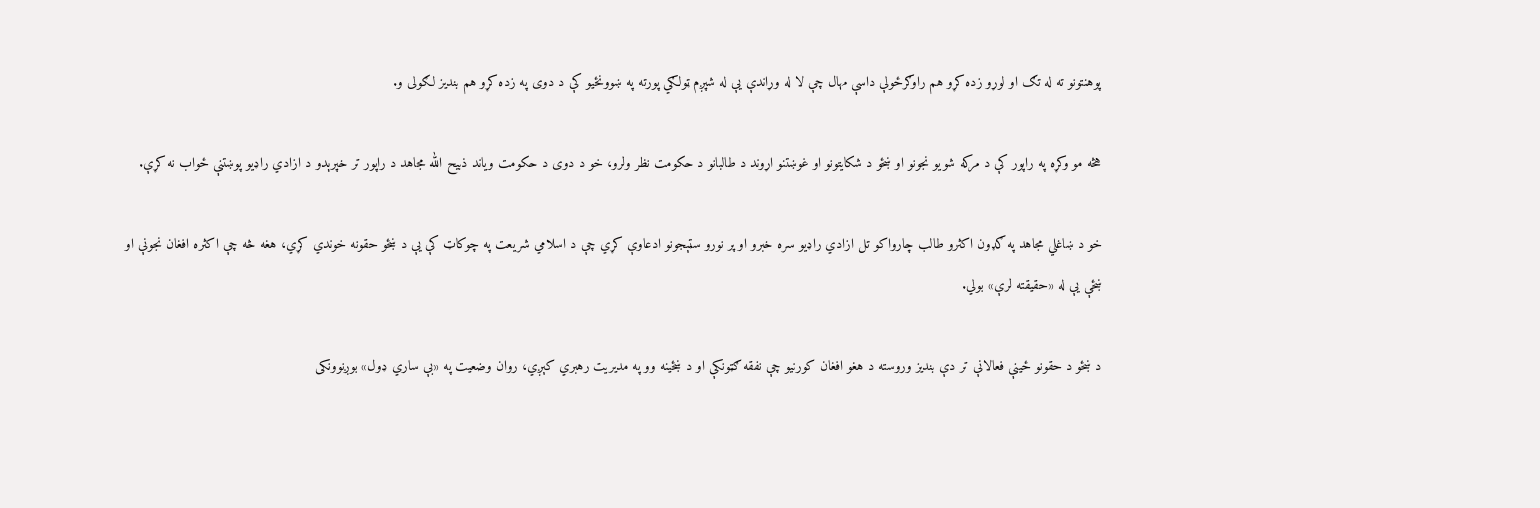پوهنتونو ته له تګ او لوړو زده کړو هم راوګرځولې داسې مهال چې لا له وړاندې یې له شپږم ټولګي پورته په ښوونځیو کې د دوی په زده کړو هم بندیز لګولی و.

هڅه مو وکړه په راپور کې د مرکه شویو نجونو او ښځو د شکایتونو او غوښتنو اړوند د طالبانو د حکومت نظر ولرو، خو د دوی د حکومت ویاند ذبیح الله مجاهد د راپور تر خپرېدو د ازادي راډیو پوښتنې ځواب نه کړې.

خو د ښاغلي مجاهد په ګډون اکثرو طالب چارواکو تل ازادي راډیو سره خبرو او پر نورو سټېجونو ادعاوې کړي چې د اسلامي شریعت په چوکاټ کې یې د ښځو حقونه خوندي کړي، هغه څه چې اکثره افغان نجونې او ښځې یې له «حقیقته لرې» بولي.

د ښځو د حقونو ځینې فعالانې تر دې بندیز وروسته د هغو افغان کورنیو چې نفقه ګټونکې او د ښځینه وو په مدیریت رهبري کېږي، روان وضعیت په «بې ساري ډول» بوږنوونکی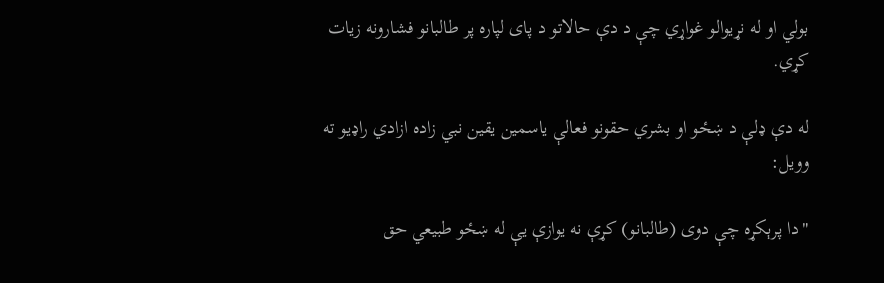بولي او له نړیوالو غواړي چې د دې حالاتو د پای لپاره پر طالبانو فشارونه زیات کړي.

له دې ډلې د ښځو او بشري حقونو فعالې یاسمین یقین نبي زاده ازادي راډیو ته وویل:

"دا پرېکړه چې دوی (طالبانو) کړې نه یوازې یې له ښځو طبیعي حق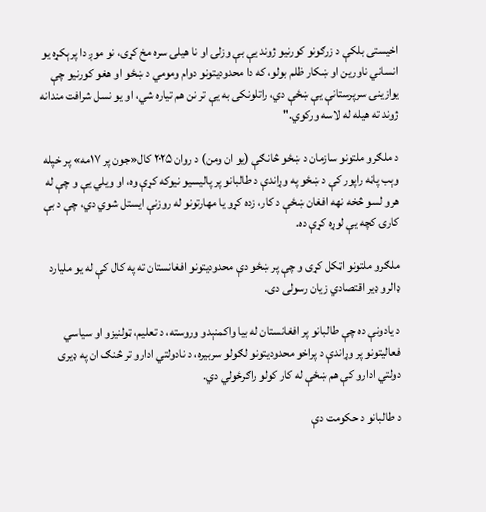اخیستی بلکې د زرګونو کورنیو ژوند یې بې وزلۍ او نا هیلۍ سره مخ کړی، نو موږ دا پرېکړه یو انساني ناورین او ښکار ظلم بولو، که دا محدودیتونو دوام ومومي د ښځو او هغو کورنیو چې یوازینۍ سرپرستانې یې ښځې دي، راتلونکی به یې تر نن هم تیاره شي، او یو نسل شرافت مندانه ژوند ته هیله له لاسه ورکوي."

د ملګرو ملتونو سازمان د ښځو څانګې (یو ان ومن) د روان ۲۰۲۵ کال«جون پر ۱۷مه» پر خپله وېب پاڼه راپور کې د ښځو په وړاندې د طالبانو پر پالیسیو نیوکه کړې وه، او ویلي یې و چې له هرو لسو څخه نهه افغان ښځې د کار، زده کړو یا مهارتونو له روزنې ایستل شوي دي، چې د بې کارۍ کچه یې لوړه کړې ده.

ملګرو ملتونو اټکل کړی و چې پر ښځو دې محدودیتونو افغانستان ته په کال کې له یو ملیارد ډالرو ډیر اقتصادي زیان رسولی دی.

د یادونې ده چې طالبانو پر افغانستان له بیا واکمنېدو وروسته، د تعلیم، ټولنیزو او سیاسي فعالیتونو پر وړاندې د پراخو محدودیتونو لګولو سربیره، د نادولتي ادارو تر څنګ ان په ډیری دولتي ادارو کې هم ښځې له کار کولو راګرځولي دي.

د طالبانو د حکومت دې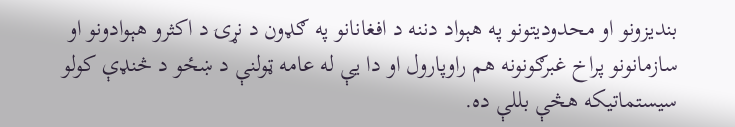بندیزونو او محدودیتونو په هېواد دننه د افغانانو په ګډون د نړۍ د اکثرو هېوادونو او سازمانونو پراخ غبرګونونه هم راوپارول او دا یې له عامه ټولنې د ښځو د څنډې کولو سیستماتیکه هڅې بللې ده.